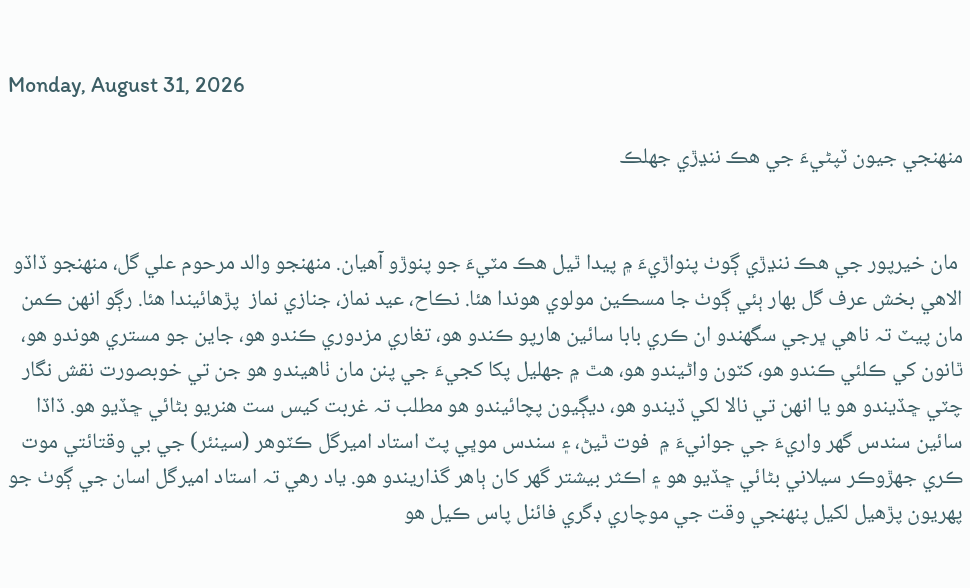Monday, August 31, 2026

منھنجي جيون ٽپڻيءَ جي ھڪ ننڍڙي جھلڪ


 مان خيرپور جي ھڪ ننڍڙي ڳوٺ پنواڙيءَ ۾ پيدا ٿيل ھڪ مٽيءَ جو پنوڙو آھيان. منھنجو والد مرحوم علي گل، منھنجو ڏاڏو الاھي بخش عرف گل بھار ٻئي ڳوٺ جا مسڪين مولوي ھوندا ھئا. نڪاح، عيد نماز، جنازي نماز  پڙھائيندا ھئا. رڳو انھن ڪمن مان پيٽ تہ ناھي ڀرجي سگھندو ان ڪري بابا سائين ھارپو ڪندو ھو، تغاري مزدوري ڪندو ھو، جاين جو مستري ھوندو ھو، ٿانون کي ڪلئي ڪندو ھو، کٽون واڻيندو ھو، ھٿ ۾ جھليل پکا کجيءَ جي پنن مان ٺاھيندو ھو جن تي خوبصورت نقش نگار چٽي ڇڏيندو ھو يا انھن تي نالا لکي ڏيندو ھو، ديڳيون پچائيندو ھو مطلب تہ غربت کيس ست ھنريو بڻائي ڇڏيو ھو. ڏاڏا سائين سندس گھر واريءَ جي جوانيءَ ۾  فوت ٿيڻ، ۽ سندس موڀي پٽ استاد اميرگل ڪٽوھر (سينئر) جي بي وقتائتي موت ڪري جھڙوڪر سيلاني بڻائي ڇڏيو ھو ۽ اڪثر بيشتر گھر کان ٻاھر گذاريندو ھو. ياد رھي تہ استاد اميرگل اسان جي ڳوٺ جو  پھريون پڙھيل لکيل پنھنجي وقت جي موچاري ڊگري فائنل پاس ڪيل ھو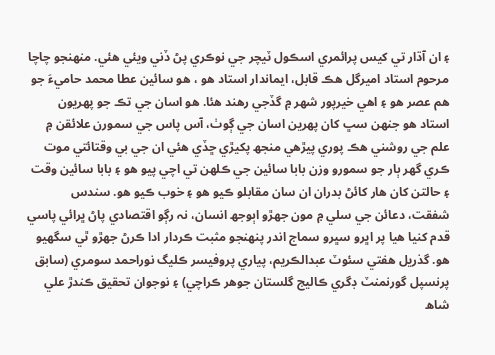۽ ان آڌار تي کيس پرائمري اسڪول ٽيچر جي نوڪري پڻ ڏني ويئي ھئي. منھنجو چاچا مرحوم استاد اميرگل ھڪ قابل، ايماندار استاد ھو ، ھو سائين عطا محمد حاميءَ جو ھم عصر ھو ۽ اھي خيرپور شھر ۾ گڏجي رھند ھئا. ھو اسان جي تڪ جو پھريون استاد ھو جنھن سڀ کان پھرين اسان جي ڳوٺ، آس پاس جي سمورن علائقن ۾ علم جي روشني ھڪ پوري پيڙھي منجھ پکيڙي ڇڏي ھئي ان جي بي وقتائتي موت  ڪري گھر ٻار جو سمورو وزن بابا سائين جي ڪلھن تي اچي پيو ھو ۽ بابا سائين وقت ۽ حالتن کان ھار کائڻ بدران ان سان مقابلو ڪيو ھو ۽ خوب ڪيو ھو. سندس شفقت، دعائن جي سلي ۾ مون جھڙو اٻوجھ انسان، نہ رڳو اقتصادي پاڻ ڀرائي پاسي قدم کنيا ھيا پر اڀرو سڀرو سماج اندر پنھنجو مثبت ڪردار ادا ڪرڻ جھڙو ٿي سگھيو ھو. گذريل ھفتي سئوٽ عبدالڪريم، پياري پروفيسر ڪليگ نوراحمد سومري (سابق پرنسپل گورنمنٽ ڊگري ڪاليج گلستان جوھر ڪراچي) ۽ نوجوان تحقيق ڪندڙ علي شاھ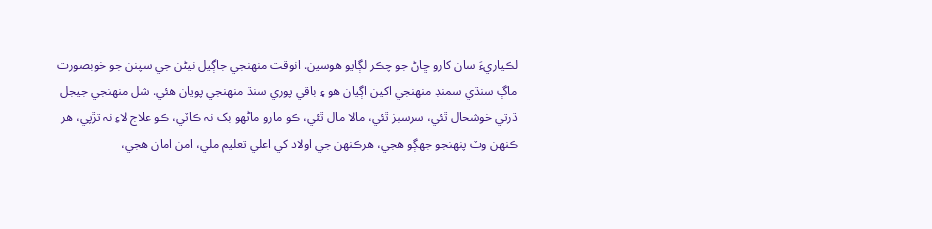لڪياريءَ سان کارو ڇاڻ جو چڪر لڳايو ھوسين. انوقت منھنجي جاڳيل نيڻن جي سپنن جو خوبصورت ماڳ سنڌي سمنڊ منھنجي اکين اڳيان ھو ۽ باقي پوري سنڌ منھنجي پويان ھئي. شل منھنجي جيجل ڌرتي خوشحال ٿئي، سرسبز ٿئي، مالا مال ٿئي، ڪو مارو ماڻھو بک نہ ڪاٽي، ڪو علاج لاءِ نہ تڙپي، ھر ڪنھن وٽ پنھنجو جھڳو ھجي، ھرڪنھن جي اولاد کي اعلي تعليم ملي، امن امان ھجي،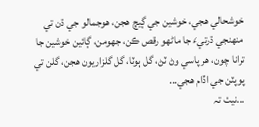خوشحالي ھجي، خوشين جي ڳيچ ھجن، ھوجمالو جي ڌن تي منھنجي ڌرتيءَ جا ماڻھو رقص ڪن، جھومن، ڳائين خوشين جا ترانا چون، ھر پاسي وڻ ٽڻ، گل ٻوٽا، گل گلزاريون ھجن، گلن تي پوپٽن جي اڏام ھجي...
...نيٺ تہ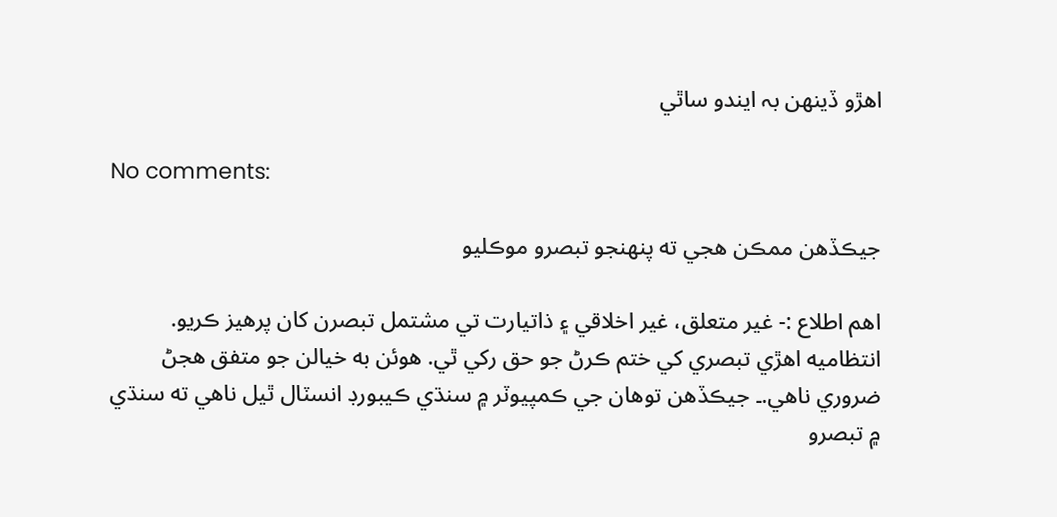اھڙو ڏينھن بہ ايندو ساٿي

No comments:

جيڪڏهن ممڪن هجي ته پنهنجو تبصرو موڪليو

اهم اطلاع :- غير متعلق، غير اخلاقي ۽ ذاتيارت تي مشتمل تبصرن کان پرهيز ڪريو. انتظاميه اهڙي تبصري کي ختم ڪرڻ جو حق رکي ٿي. هوئن به خيالن جو متفق هجڻ ضروري ناهي.۔ جيڪڏهن توهان جي ڪمپيوٽر ۾ سنڌي ڪيبورڊ انسٽال ٿيل ناهي ته سنڌي ۾ تبصرو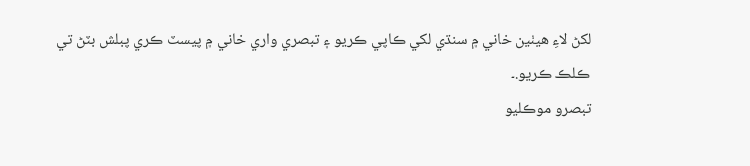لکڻ لاءِ هيٺين خاني ۾ سنڌي لکي ڪاپي ڪريو ۽ تبصري واري خاني ۾ پيسٽ ڪري پبلش بٽڻ تي ڪلڪ ڪريو.۔
تبصرو موڪليو